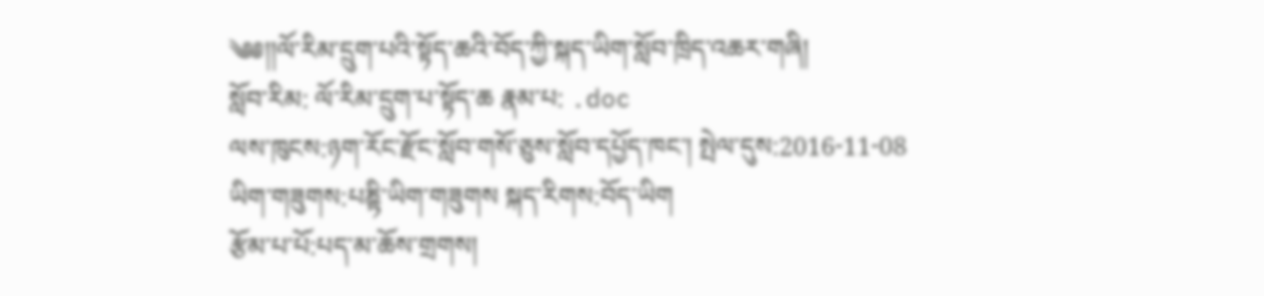༄༅།།ལོ་རིམ་དྲུག་པའི་སྟོད་ཆའི་བོད་ཀྱི་སྐད་ཡིག་སློབ་ཁྲིད་འཆར་གཞི།
སློབ་རིམ: ལོ་རིམ་དྲུག་པ་སྟོད་ཆ རྣམ་པ: .doc
ལས་ཁུངས:ཉག་རོང་རྫོང་སློབ་གསོ་ཅུས་སློབ་དཔྱོད་ཁང་། སྤེལ་དུས:2016-11-08
ཡིག་གཟུགས:པཎྟི་ཡིག་གཟུགས སྐད་རིགས:བོད་ཡིག
རྩོམ་པ་པོ:པད་མ་ཆོས་གྲགས།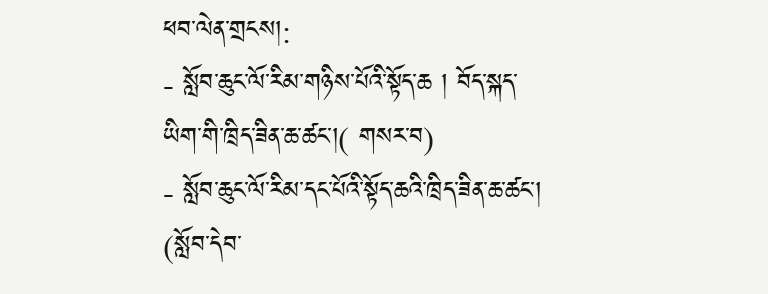ཕབ་ལེན་གྲངས།:
- སློབ་ཆུང་ལོ་རིམ་གཉིས་པོའི་སྟོད་ཆ ། བོད་སྐད་ཡིག་གི་ཁྲིད་ཟིན་ཆ་ཚང་།( གསར་བ)
- སློབ་ཆུང་ལོ་རིམ་དང་པོའི་སྟོད་ཆའི་ཁྲིད་ཟིན་ཆ་ཚང་། (སློབ་དེབ་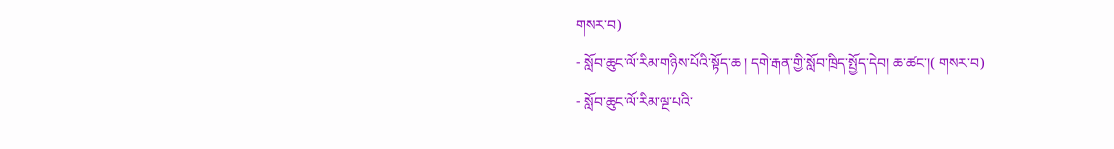གསར་བ)
- སློབ་ཆུང་ལོ་རིམ་གཉིས་པོའི་སྟོད་ཆ ། དགེ་རྒན་གྱི་སློབ་ཁྲིད་སྤྱོད་དེབ། ཆ་ཚང་།( གསར་བ)
- སློབ་ཆུང་ལོ་རིམ་ལྔ་པའི་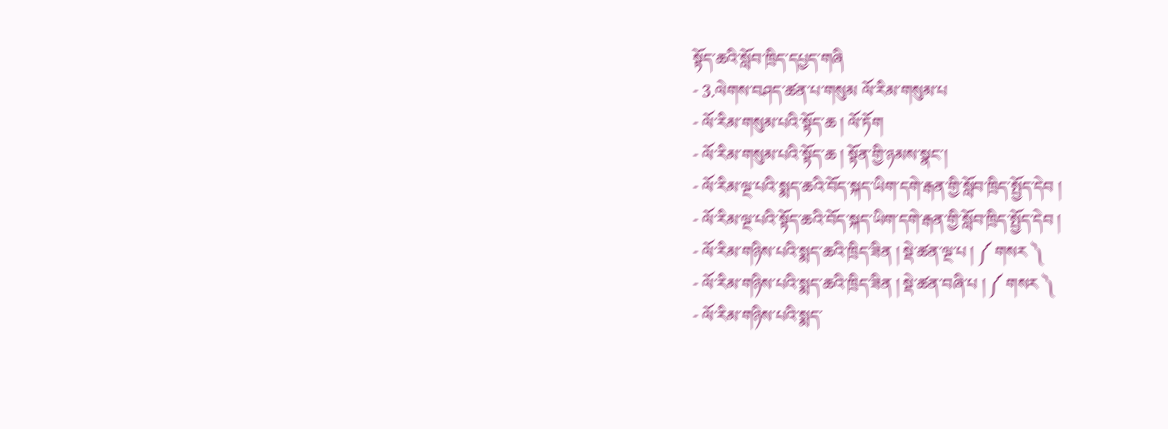སྟོད་ཆའི་སློབ་ཁྲིད་དཔྱད་གཞི
- 3.ལེགས་བཤད་ཚན་པ་གསུམ ལོ་རིམ་གསུམ་པ
- ལོ་རིམ་གསུམ་པའི་སྟོད་ཆ ། ལོ་ཏོག
- ལོ་རིམ་གསུམ་པའི་སྟོད་ཆ ། སྟོན་གྱི་ཉམས་སྣང་།
- ལོ་རིམ་ལྔ་པའི་སྨད་ཆའི་བོད་སྐད་ཡིག་དགེ་རྒན་གྱི་སློབ་ཁྲིད་སྤྱོད་དེབ །
- ལོ་རིམ་ལྔ་པའི་སྟོད་ཆའི་བོད་སྐད་ཡིག་དགེ་རྒན་གྱི་སློབ་ཁྲིད་སྤྱོད་དེབ །
- ལོ་རིམ་གཉིས་པའི་སྨད་ཆའི་ཁྲིད་ཟིན ། སྡེ་ཚན་ལྔ་པ ། ༼ གསར ༽
- ལོ་རིམ་གཉིས་པའི་སྨད་ཆའི་ཁྲིད་ཟིན ། སྡེ་ཚན་བཞི་པ ། ༼ གསར ༽
- ལོ་རིམ་གཉིས་པའི་སྨད་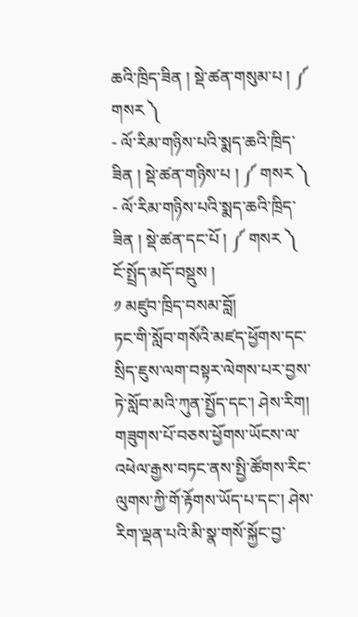ཆའི་ཁྲིད་ཟིན ། སྡེ་ཚན་གསུམ་པ ། ༼ གསར ༽
- ལོ་རིམ་གཉིས་པའི་སྨད་ཆའི་ཁྲིད་ཟིན ། སྡེ་ཚན་གཉིས་པ ། ༼ གསར ༽
- ལོ་རིམ་གཉིས་པའི་སྨད་ཆའི་ཁྲིད་ཟིན ། སྡེ་ཚན་དང་པོ ། ༼ གསར ༽
ངོ་སྤྲོད་མདོ་བསྡུས །
༡ མཛུབ་ཁྲིད་བསམ་བློ།
ཏང་གི་སློབ་གསོའི་མཛད་ཕྱོགས་དང་སྲིད་ཇུས་ལག་བསྟར་ལེགས་པར་བྱས་ཏེ་སློབ་མའི་ཀུན་སྤྱོད་དང་། ཤེས་རིག། གཟུགས་པོ་བཅས་ཕྱོགས་ཡོངས་ལ་འཕེལ་རྒྱས་བཏང་ནས་སྤྱི་ཚོགས་རིང་ལུགས་ཀྱི་གོ་རྟོགས་ཡོད་པ་དང་། ཤེས་རིག་ལྡན་པའི་མི་སྣ་གསོ་སྐྱོང་བྱ་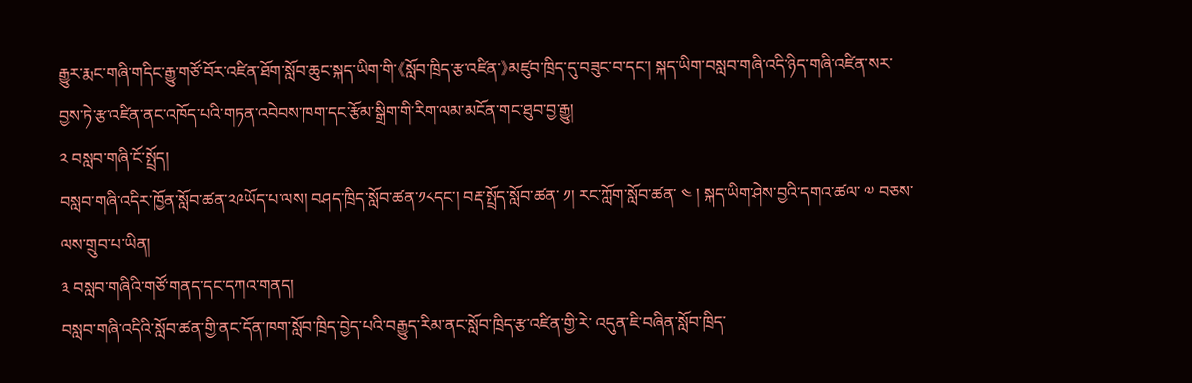རྒྱུར་རྨང་གཞི་གདིང་རྒྱུ་གཙོ་བོར་འཛིན་ཐོག་སློབ་ཆུང་སྐད་ཡིག་གི་《སློབ་ཁྲིད་རྩ་འཛིན་》མཛུབ་ཁྲིད་དུ་བཟུང་བ་དང་། སྐད་ཡིག་བསླབ་གཞི་འདི་ཉིད་གཞི་འཛིན་སར་བྱས་ཏེ་རྩ་འཛིན་ནང་འཁོད་པའི་གཏན་འབེབས་ཁག་དང་རྩོམ་སྒྲིག་གི་རིག་ལམ་མངོན་གང་ཐུབ་བྱ་རྒྱུ།
༢ བསླབ་གཞི་ངོ་སྤྲོད།
བསླབ་གཞི་འདིར་ཁྱོན་སློབ་ཚན་༢༩ཡོད་པ་ལས། བཤད་ཁྲིད་སློབ་ཚན་༡༨དང་། བརྡ་སྤྲོད་སློབ་ཚན་ ༡། རང་ཀློག་སློབ་ཚན་ ༤ ། སྐད་ཡིག་ཤེས་བྱའི་དགའ་ཚལ་ ༧ བཅས་ལས་གྲུབ་པ་ཡིན།
༣ བསླབ་གཞིའི་གཙོ་གནད་དང་དཀའ་གནད།
བསླབ་གཞི་འདིའི་སློབ་ཚན་གྱི་ནང་དོན་ཁག་སློབ་ཁྲིད་བྱེད་པའི་བརྒྱུད་རིམ་ནང་སློབ་ཁྲིད་རྩ་འཛིན་གྱི་རེ་ འདུན་ཇི་བཞིན་སློབ་ཁྲིད་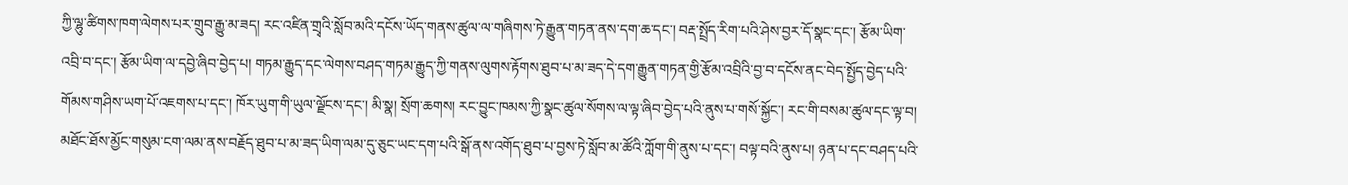ཀྱི་ལྷུ་ཚིགས་ཁག་ལེགས་པར་གྲུབ་རྒྱུ་མ་ཟད། རང་འཛིན་གྲྭའི་སློབ་མའི་དངོས་ཡོད་གནས་ཚུལ་ལ་གཞིགས་ཏེ་རྒྱུན་གཏན་ནས་དག་ཆ་དང་། བརྡ་སྤྲོད་རིག་པའི་ཤེས་བྱར་དོ་སྣང་དང་། རྩོམ་ཡིག་འབྲི་བ་དང་། རྩོམ་ཡིག་ལ་དབྱེ་ཞིབ་བྱེད་པ། གཏམ་རྒྱུད་དང་ལེགས་བཤད་གཏམ་རྒྱུད་ཀྱི་གནས་ལུགས་རྟོགས་ཐུབ་པ་མ་ཟད་དེ་དག་རྒྱུན་གཏན་གྱི་རྩོམ་འབྲིའི་བྱ་བ་དངོས་ནང་བེད་སྤྱོད་བྱེད་པའི་གོམས་གཤིས་ཡག་པོ་འཇགས་པ་དང་། ཁོར་ཡུག་གི་ཡུལ་ལྗོངས་དང་། མི་སྣ། སྲོག་ཆགས། རང་བྱུང་ཁམས་ཀྱི་སྣང་ཚུལ་སོགས་ལ་ལྟ་ཞིབ་བྱེད་པའི་ནུས་པ་གསོ་སྐྱོང་། རང་གི་བསམ་ཚུལ་དང་ལྟ་བ། མཐོང་ཐོས་མྱོང་གསུམ་ངག་ལམ་ནས་བརྗོད་ཐུབ་པ་མ་ཟད་ཡིག་ལམ་དུ་ཅུང་ཡང་དག་པའི་སྒོ་ནས་འགོད་ཐུབ་པ་བྱས་ཏེ་སློབ་མ་ཚོའི་ཀློག་གི་ནུས་པ་དང་། བལྟ་བའི་ནུས་པ། ཉན་པ་དང་བཤད་པའི་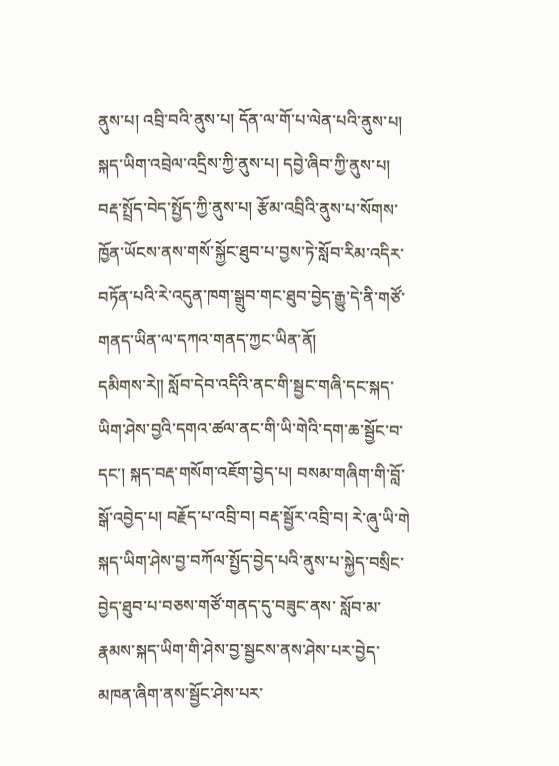ནུས་པ། འབྲི་བའི་ནུས་པ། དོན་ལ་གོ་པ་ལེན་པའི་ནུས་པ། སྐད་ཡིག་འབྲེལ་འདྲིས་ཀྱི་ནུས་པ། དབྱེ་ཞིབ་ཀྱི་ནུས་པ། བརྡ་སྤྲོད་བེད་སྤྱོད་ཀྱི་ནུས་པ། རྩོམ་འབྲིའི་ནུས་པ་སོགས་ཁྱོན་ཡོངས་ནས་གསོ་སྐྱོང་ཐུབ་པ་བྱས་ཏེ་སློབ་རིམ་འདིར་བཏོན་པའི་རེ་འདུན་ཁག་སྒྲུབ་གང་ཐུབ་བྱེད་རྒྱུ་དེ་ནི་གཙོ་གནད་ཡིན་ལ་དཀའ་གནད་ཀྱང་ཡིན་ནོ།
དམིགས་རེ༎ སློབ་དེབ་འདིའི་ནང་གི་སྦྱང་གཞི་དང་སྐད་ཡིག་ཤེས་བྱའི་དགའ་ཚལ་ནང་གི་ཡི་གེའི་དག་ཆ་སྦྱོང་བ་དང་། སྐད་བརྡ་གསོག་འཇོག་བྱེད་པ། བསམ་གཞིག་གི་བློ་སྒོ་འབྱེད་པ། བརྗོད་པ་འབྲི་བ། བརྡ་སྦྱོར་འབྲི་བ། རེ་ཞུ་ཡི་གེ སྐད་ཡིག་ཤེས་བྱ་བཀོལ་སྤྱོད་བྱེད་པའི་ནུས་པ་སྐྱེད་བསྲིང་བྱེད་ཐུབ་པ་བཅས་གཙོ་གནད་དུ་བཟུང་ནས་ སློབ་མ་རྣམས་སྐད་ཡིག་གི་ཤེས་བྱ་སྦྱངས་ནས་ཤེས་པར་བྱེད་མཁན་ཞིག་ནས་སྦྱོང་ཤེས་པར་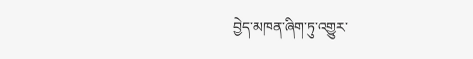བྱེད་མཁན་ཞིག་ཏུ་འགྱུར་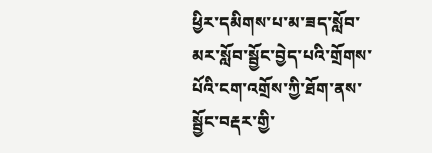ཕྱིར་དམིགས་པ་མ་ཟད་སློབ་མར་སློབ་སྦྱོང་བྱེད་པའི་གྲོགས་པོའི་ངག་འགྲོས་ཀྱི་ཐོག་ནས་སྦྱོང་བརྡར་གྱི་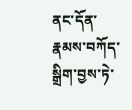ནང་དོན་རྣམས་བཀོད་སྒྲིག་བྱས་ཏེ་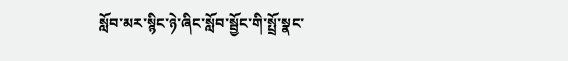སློབ་མར་སྙིང་ཉེ་ཞིང་སློབ་སྦྱོང་གི་སྤྲོ་སྣང་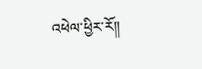འཕེལ་ཕྱིར་རོ༎